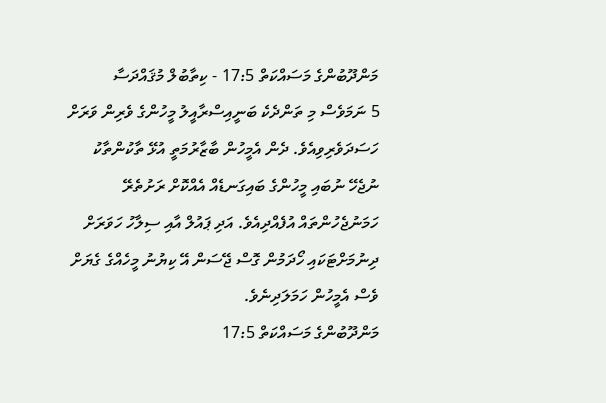މަންދޫބުންގެ މަސައްކަތް 17:5 - ކިތާބުލް މުޤައްދަސާ
5 ނަމަވެސް މި ތަންދެކެ ބަނީއިސްރާއީލު މީހުންގެ ވެރިން ވަރަށް ހަސަދަވެރިވިއެވެ. ދެން އެމީހުން ބާޒާރުމަތީ އުޅޭ ތާކުންތާކު ނުޖެހޭ ނުބައި މީހުންގެ ބައިގަނޑެއް އެއްކޮށް ރަށުތެރޭ ހަމަނުޖެހުންތައް އުފެއްދިއެވެ. އަދި ޕައުލް އާއި ސިލާހު ހަވަރަށް ދިނުމަށްޓަކައި ހޯދަމުން ގޮސް ޖޭސަން އޭ ކިޔުނު މީހެއްގެ ގެޔަށް ވެސް އެމީހުން ހަމަލަދިނެވެ.
މަންދޫބުންގެ މަސައްކަތް 17:5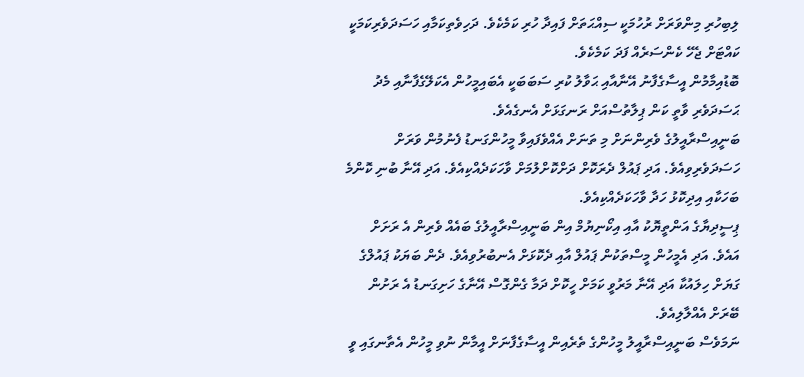ލިބިހުރި މިންވަރަށް ރުހުމަކީ ސިއްޙަތަށް ފައިދާ ހުރި ކަމެކެވެ. ދަހިވެތިކަމާއި ހަސަދަވެރިކަމަކީ ކައްޓަށް ޖެހޭ ކެންސަރެއް ފަދަ ކަމެކެވެ.
ބޮޑުއިމާމުން އީސާގެފާނު އޭނާއާއި ޙަވާލު ކުރި ސަބަބަކީ އެބައިމީހުން އެކަލޭގެފާނާއި މެދު ޙަސަދަވެރި ވާތީ ކަން ޕިލާތުސްއަށް ރަނގަޅަށް އެނގެއެވެ.
ބަނީއިސްރާއީލުގެ ވެރިންނަށް މި ތަނަށް އެއްވެފައިވާ މީހުންގަނޑު ފެނުމުން ވަރަށް ހަސަދަވެރިވިއެވެ. އަދި ޕައުލް ދެރަކޮށް ދަށްކޮށްލުމަށް ވާހަކަދެއްކިއެވެ. އަދި އޭނާ ބުނި ކޮންމެ ބަހަކާއި އިދިކޮޅު ހަދާ ވާހަކަދެއްކިއެވެ.
ޕިސީދިޔާގެ އަންތީޔޮކު އާއި އިކޯނިޔުމް އިން ބަނީއިސްރާއީލުގެ ބައެއް ވެރިން އެ ރަށަށް އައެވެ. އަދި އެމީހުން މީސްތަކުން ޕައުލް އާއި ދެކޮޅަށް އެނބުރުވިއެވެ. ދެން ބަޔަކު ޕައުލްގެ ގަޔަށް ހިލައުކާ އަދި އޭނާ މަރުވީ ކަމަށް ހީކޮށް ދަމާ ގެންގޮސް އޭނާގެ ހަށިގަނޑު އެ ރަށުން ބޭރަށް އެއްލާލިއެވެ.
ނަމަވެސް ބަނީއިސްރާއީލު މީހުންގެ ތެރެއިން އީސާގެފާނަށް އީމާން ނުވި މީހުން އެތާނގައި ވީ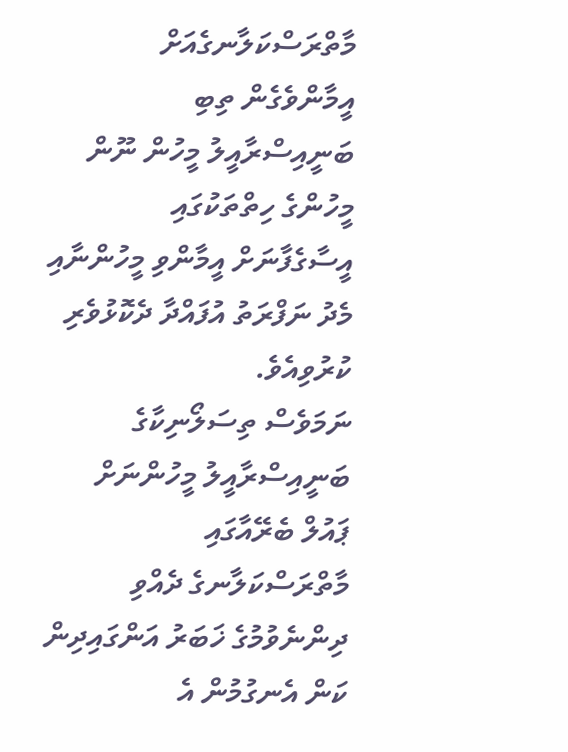މާތްރަސްކަލާނގެއަށް އީމާންވެގެން ތިބި ބަނީއިސްރާއީލު މީހުން ނޫން މީހުންގެ ހިތްތަކުގައި އީސާގެފާނަށް އީމާންވި މީހުންނާއި މެދު ނަފްރަތު އުފައްދާ ދެކޮޅުވެރި ކުރުވިއެވެ.
ނަމަވެސް ތިސަލޯނިކާގެ ބަނީއިސްރާއީލު މީހުންނަށް ޕައުލް ބެރޭއާގައި މާތްރަސްކަލާނގެ ދެއްވި ދިންނެވުމުގެ ޚަބަރު އަންގައިދިން ކަން އެނގުމުން އެ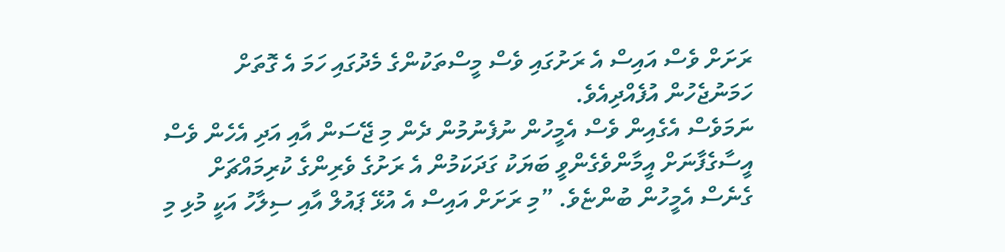ރަށަށް ވެސް އައިސް އެ ރަށުގައި ވެސް މީސްތަކުންގެ މެދުގައި ހަމަ އެ ގޮތަށް ހަމަނުޖެހުން އުފެއްދިއެވެ.
ނަމަވެސް އެގެއިން ވެސް އެމީހުން ނުފެނުމުން ދެން މި ޖޭސަން އާއި އަދި އެހެން ވެސް އީސާގެފާނަށް އީމާންވެގެންވީ ބަޔަކު ގަދަކަމުން އެ ރަށުގެ ވެރިންގެ ކުރިމައްޗަށް ގެނެސް އެމީހުން ބުންޏެވެ. ”މި ރަށަށް އައިސް އެ އުޅޭ ޕައުލް އާއި ސިލާހު އަކީ މުޅި މި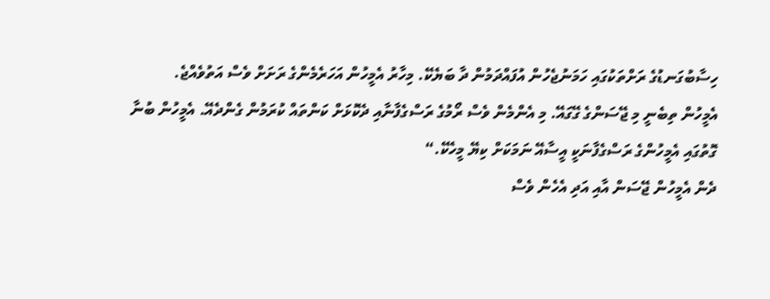ހިސާބުގަނޑުގެ ރަށްތަކުގައި ހަމަނުޖެހުން އުފައްދަމުން ދާ ބަޔެކޭ. މިހާރު އެމީހުން އަހަރެމެންގެ ރަށަށް ވެސް އަތުވެއްޖެ.
އެމީހުން ތިބެނީ މި ޖޭސަންގެ ގޭގައޭ. މި އެންމެން ވެސް ރޯމުގެ ރަސްގެފާނާއި ދެކޮޅަށް ކަންތައް ކުރަމުން ގެންދެއޭ. އެމީހުން ބުނާ ގޮތުގައި އެމީހުންގެ ރަސްގެފާނަކީ އީސާއޭ ނަމަކަށް ކިޔޭ މީހެކޭ.“
ދެން އެމީހުން ޖޭސަން އާއި އަދި އެހެން ވެސް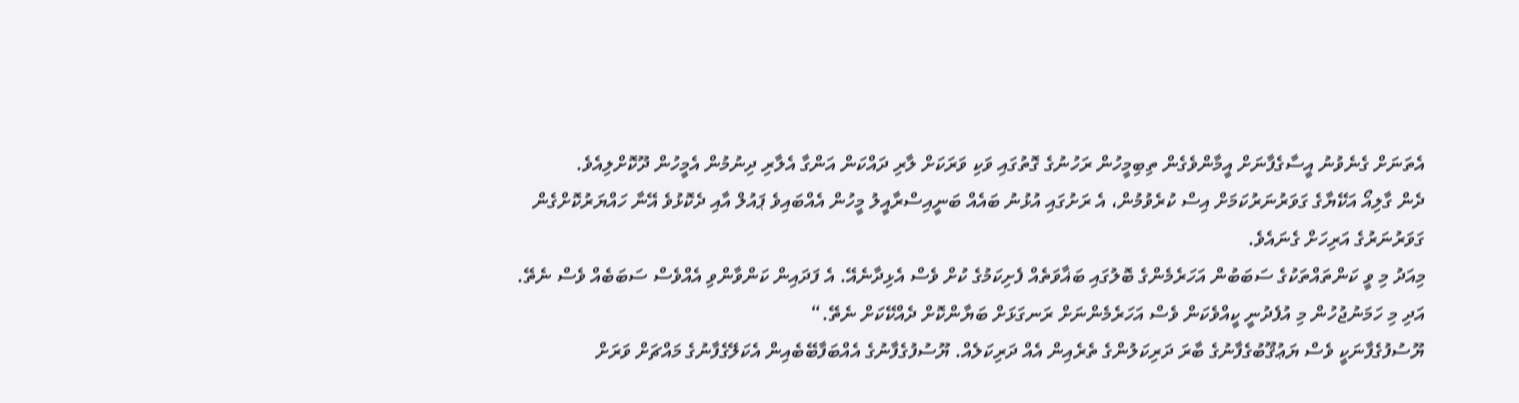އެތަނަށް ގެނެވުނު އީސާގެފާނަށް އީމާންވެގެން ތިބިމީހުން ރަހުނުގެ ގޮތުގައި ވަކި ވަރަކަށް ލާރި ދައްކަން އަންގާ އެލާރި ދިނުމުން އެމީހުން ދޫކޮށްލިއެވެ.
ދެން ގާލިއޯ އަކޭޔާގެ ގަވަރުނަރުކަމަށް އިސް ކުރެވުމުން، އެ ރަށުގައި އުޅުނު ބައެއް ބަނީއިސްރާއީލު މީހުން އެއްބައިވެ ޕައުލް އާއި ދެކޮޅުވެ އޭނާ ހައްޔަރުކޮށްގެން ގަވަރުނަރުގެ އަރިހަށް ގެނައެވެ.
މިއަދު މި ވީ ކަންތައްތަކުގެ ސަބަބުން އަހަރެމެންގެ ބޮލުގައި ބަޣާވަތެއް ފެށިކަމުގެ ކުށް ވެސް އެޅިދާނެއޭ. އެ ފަދައިން ކަންވާންވި އެއްވެސް ސަބަބެއް ވެސް ނެތޭ. އަދި މި ހަމަނުޖުހުން މި އުފެދުނީ ކީއްވެކަން ވެސް އަހަރެމެންނަށް ރަނގަޅަށް ބަޔާންކޮށް ދެއްކޭކަށް ނެތޭ.“
ޔޫސުފުގެފާނަކީ ވެސް ޔަޢުޤޫބުގެފާނުގެ ބާރަ ދަރިކަލުންގެ ތެރެއިން އެއް ދަރިކަލެއް. ޔޫސުފުގެފާނުގެ އެއްބަފާބޭބެއިން އެކަލޭގެފާނުގެ މައްޗަށް ވަރަށް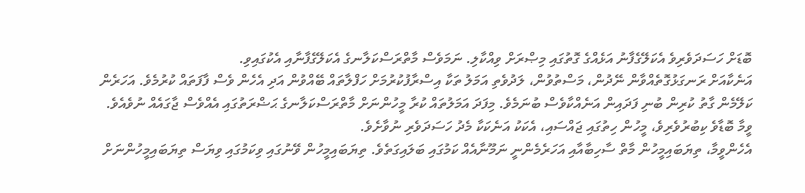ބޮޑަށް ހަސަދަވެރިވެ އެކަލޭގެފާނު އަޅެއްގެ ގޮތުގައި މިޞްރަށް ވިއްކާލި. ނަމަވެސް މާތްރަސްކަލާނގެ އެކަލޭގެފާނާއި އެކުގައިވި.
އަނެކާއަށް ރަނގަޅުގޮތެއްވާން ނޭދުން، މަސްތުވުން، ލަދުވެތި އަމަލު ތަކާ އިސްރާފުކުރުމަށް ހަފްލާތައް ބޭއްވުން އަދި އެހެން ވެސް ފާފަތައް ކުރުމެވެ. އަހަރެން ކަލޭމެން ގާތު ކުރިން ބުނި ފަދައިން އަނެއްކާވެސް ބުނަމެވެ. މިފަދަ އަމަލުތައް ކުރާ މީހުންނަށް މާތްރަސްކަލާނގެ ޙަޟްރަތުގައި އެއްވެސް ޖާގައެއް ނުވެއެވެ.
ވީމާ ބޮޑާވެ ކިބުރުވެރިވެ، މީހުން ހިތުގައި ޖައްސައި، އެކަކު އަނެކަކާ މެދު ހަސަދަވެރި ނުވާށެވެ.
އެހެންވީމާ، ތިޔަބައިމީހުން މާތް ސާހިބާއާއި އަހަރެމެންނީ ނަމޫނާއެއް ކަމުގައި ބަލައިގަތެވެ. ތިޔަބައިމީހުން ވޭނުގައި ވިކަމުގައި ވިޔަސް ތިޔަބައިމީހުންނަށް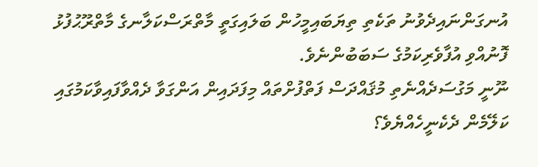އުނގަންނައިދެވުނު ތަކެތި ތިޔަބައިމީހުން ބަލައިގަތީ މާތްރަސްކަލާނގެ މާތްރޫޙުފުޅު ފޮނުއްވި އުފާވެރިކަމުގެ ސަބަބުންނެވެ.
ނޫނީ މަގުސަދެއްނެތި މުޤައްދަސް ފަތްފުށްތައް މިފަދައިން އަންގަވާ ދެއްވާފައިވާކަމުގައި ކަލޭމެން ދެކެނީހެއްޔެވެ؟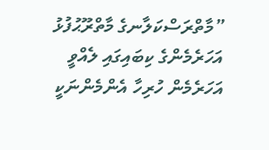”މާތްރަސްކަލާނގެ މާތްރޫޙުފުޅު އަހަރެމެންގެ ކިބައިގައި ލެއްވީ އަހަރެމެން ހުރިހާ އެންމެންނަކީ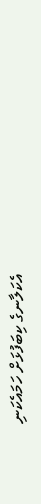އެކަލާނގެ ކިބަފުޅަށް ހަމައެކަނި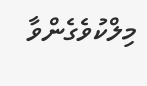މިލްކުވެގެންވާ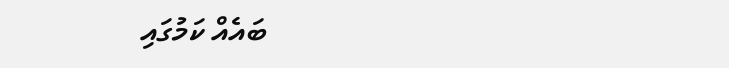ބައެއް ކަމުގައި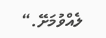ލެއްވުމަށޭ.“